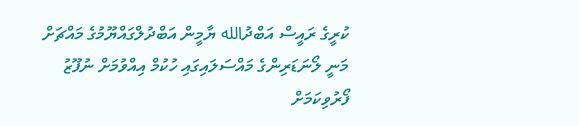ކުރީގެ ރައީސް އަބްދުالله ޔާމީން އަބްދުލްގައްޔޫމުގެ މައްޗަށް މަނީ ލޯނަޑަރިންގެ މައްސަލައިގައި ހުކުމް އިއްވުމަށް ނުފޫޒު ފޯރުވިކަމަށް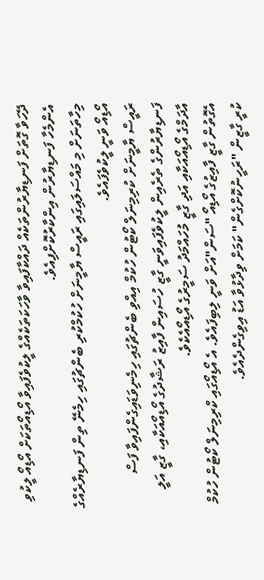ދޭހަވާ ގޮތަށް ފަނޑިޔާރުންތަކެއް ދައްކާފައިވާ ވާހަކަތަކެއްގެ ލީކުވެފައިވާ އޯޑިއޯތަކަށް އޯޑިއޯ ލީކުވި އެންމެހާ ފަނޑިޔާރުން އިންކާރުކޮށްފިއެވެ.
މިހާތަނަށް މި މައްސަލައިގައި ރައީސް ޔާމީނަށް ހުކުމްކުރި ބެންޗުގައި ހިމެނޭ ތިން ފަނޑިޔާރެއްގެ އޯޑިއޯ ވަނީ ލީކުވެފައެވެ.
ރައީސް ޔާމީނަށް ކުރިމިނަލް ކޯޓުން ހުކުމް އިއްވި ބެންޗުގައި ހިމެނިވަޑައިގެންފައިވާ ފަސް ފަނޑިޔާރުންގެ ތެރެއިން ލީކުވެފައިވަނީ ގާޒީ ހުސައިން ފާއިޒު ރަޝާދުގެ އޯޑިއޯއަކާއި، ގާޒީ އަލީ އާދަމްގެ އޯޑިއޯއަކާއި އަދި ގާޒީ މުހައްމަދު ސަމީރުގެ އޯޑިއޯއެކެވެ.
އެގޮތުން ގާޒީ ފާއިޒުގެ އޯޑިއޯ "ސަން"އަށް ވަނީ ލިބިފައެވެ. އެ އޯޑިއޯގައި ކްރިމިނަލް ކޯޓުން ހުކުމް ކުރީ ގާޒީން "ރަހީނުކޮށްގެން" ކަމަށް ވިދާޅުވާ އަޑު އިވިގެންދެއެވެ.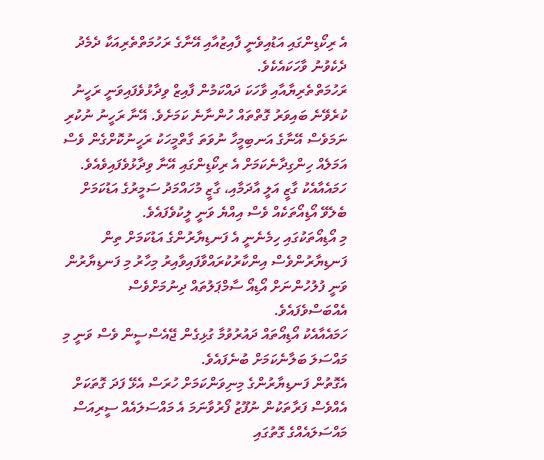އެ ރިކޯޑިންގައި އަޑުއިވެނީ ފާއިޒުއާއި އޭނާގެ ރަހުމަތްތެރިއަކާ ދެމެދު ދެކެވުނު ވާހަކައެކެވެ.
ރަހުމަތްތެރިޔާއާއި ވާހަކަ ދައްކަމުން ފާއިޒް ވިދާޅުވެފައިވަނީ ރަހީނު ކުރެވޭނެ ބައިވަރު ގޮތްތައް ހުންނާނެ ކަމަށެވެ. އޭނާ ރަހީނު ނުކުރި ނަމަވެސް އޭނާގެ އަނބިމީހާ ނުވަތަ ގާތްމީހަކު ރަހީނުކޮށްގެން ވެސް އަމަލެއް ހިންގިދާނެކަމަށް އެ ރިކޯޑިންގައި އޭނާ ވިދާޅުވެފައިވެއެވެ.
ހަމައެއާއެކު ގާޒީ އަލީ އާދަމާއި، ގާޒީ މުހައްމަދު ސަމީރުގެ އަޑުކަމަށް ބެލެވޭ އޯޑިއޯތަކެއް ވެސް އިއްޔެ ވަނީ ލީކުވެފައެވެ.
މި އޯޑިއޯތަކުގައި ހިމެނެނީ އެ ފަނޑިޔާރުންގެ އަޑުކަމަށް ތިން ފަނޑިޔާރުންވެސް އިންކާރުކުރައްވާފައިވާއިރު މިހާރު މި ފަނޑިޔާރުން ވަނީ ފުލުހުންނަށް އޯޑިއޯ ސާމްޕަލުތައް ދިނުމަށްވެސް އެއްބަސްވެފައެވެ.
ހަމައެއާއެކު އޯޑިއޯތައް ދައުރުވުމާ ގުޅިގެން ޖޭއެސްސީން ވެސް ވަނީ މި މައްސަލަ ބަލާނެކަމަށް ބުނެފައެވެ.
އެގޮތުން ފަނޑިޔާރުންގެ މިނިވަންކަމަށް ހުރަސް އެޅޭ ފަދަ ގޮތަކަށް އެއްވެސް ފަރާތަކުން ނުފޫޒު ފޯރުވާނަމަ އެ މައްސަލައެއް ސީރިއަސް މައްސަލައެއްގެ ގޮތުގައި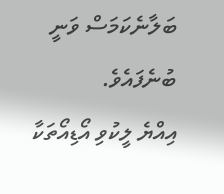ބަލާނެކަމަސް ވަނީ ބުނެފައެވެ.
އިއްޔެ ލީކުވި އޯޑިއޯތަކާ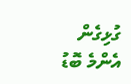ގުޅިގެން އެންމެ ބޮޑު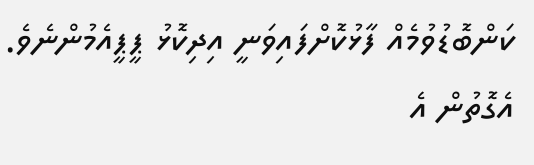ކަންބޮޑުވުމެއް ފާޅުކޮށްފައިވަނީ އިދިކޮޅު ޕީޕީއެމުންނެވެ. އެގޮތުން އެ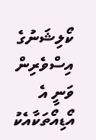ކޯލިޝަނުގެ އިސްވެރިން ވަނީ އެ އޯޑިއޯތަކާއެކު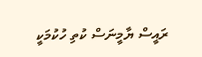ރައީސް ޔާމީނަސް ކުތި ހުކުމަކީ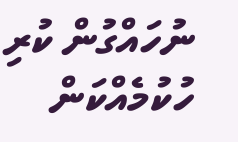ނުހައްގުން ކުރި ހުކުމެއްކަން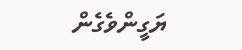ޔަގީންވެގެން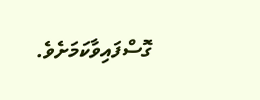ގޮސްފައިވާކަމަށެވެ.